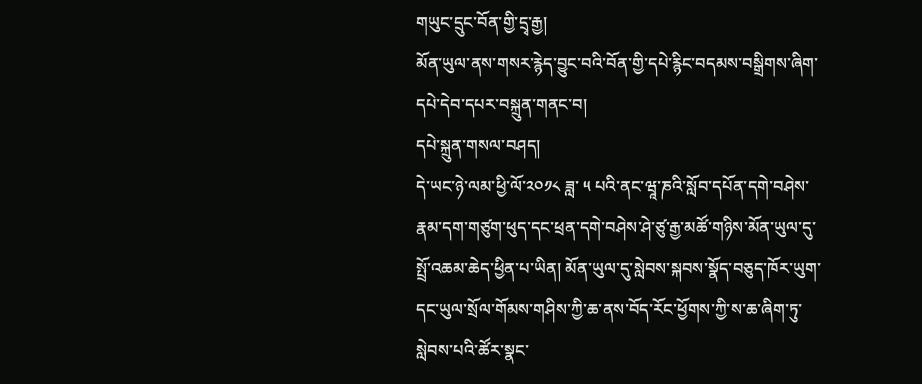གཡུང་དྲུང་བོན་གྱི་དྲྭ་རྒྱ།
མོན་ཡུལ་ནས་གསར་རྙེད་བྱུང་བའི་བོན་གྱི་དཔེ་རྙིང་བདམས་བསྒྲིགས་ཞིག་དཔེ་དེབ་དཔར་བསྐྲུན་གནང་བ།
དཔེ་སྐྲུན་གསལ་བཤད།
དེ་ཡང་ཉེ་ལམ་ཕྱི་ལོ་༢༠༡༨ ཟླ་ ༥ པའི་ནང་ཝཱ་ཎའི་སློབ་དཔོན་དགེ་བཤེས་རྣམ་དག་གཙུག་ཕུད་དང་ཕྲན་དགེ་བཤེས་ཤེ་ཙུ་རྒྱ་མཚོ་གཉིས་མོན་ཡུལ་དུ་སྤྲོ་འཆམ་ཆེད་ཕྱིན་པ་ཡིན། མོན་ཡུལ་དུ་སླེབས་སྐབས་སྣོད་བཅུད་ཁོར་ཡུག་དང་ཡུལ་སྲོལ་གོམས་གཤིས་ཀྱི་ཆ་ནས་བོད་རོང་ཕྱོགས་ཀྱི་ས་ཆ་ཞིག་ཏུ་སླེབས་པའི་ཚོར་སྣང་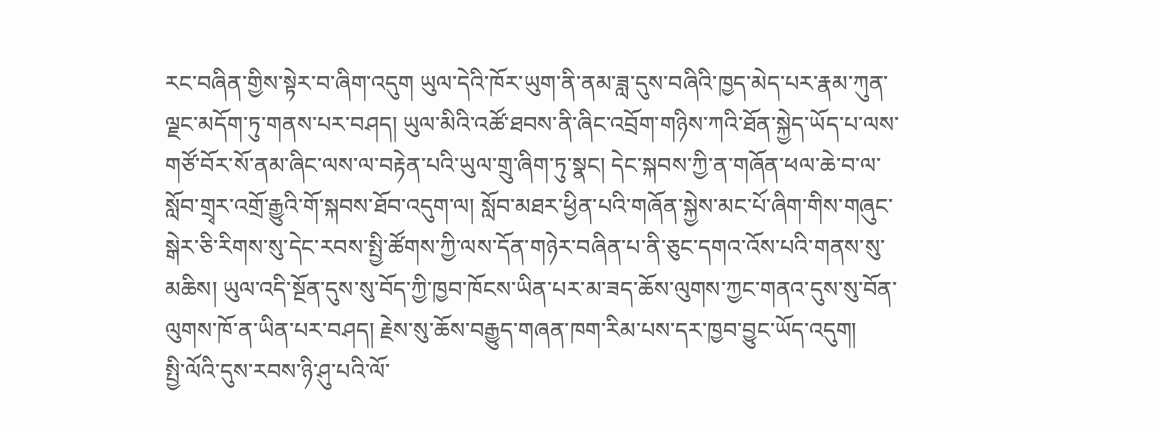རང་བཞིན་གྱིས་སྟེར་བ་ཞིག་འདུག ཡུལ་དེའི་ཁོར་ཡུག་ནི་ནམ་ཟླ་དུས་བཞིའི་ཁྱད་མེད་པར་རྣམ་ཀུན་ལྗང་མདོག་ཏུ་གནས་པར་བཤད། ཡུལ་མིའི་འཚོ་ཐབས་ནི་ཞིང་འབྲོག་གཉིས་ཀའི་ཐོན་སྐྱེད་ཡོད་པ་ལས་གཙོ་བོར་སོ་ནམ་ཞིང་ལས་ལ་བརྟེན་པའི་ཡུལ་གྲུ་ཞིག་ཏུ་སྣང། དེང་སྐབས་ཀྱི་ན་གཞོན་ཕལ་ཆེ་བ་ལ་སློབ་གྲྭར་འགྲོ་རྒྱུའི་གོ་སྐབས་ཐོབ་འདུག་ལ། སློབ་མཐར་ཕྱིན་པའི་གཞོན་སྐྱེས་མང་པོ་ཞིག་གིས་གཞུང་སྒེར་ཅི་རིགས་སུ་དེང་རབས་སྤྱི་ཚོགས་ཀྱི་ལས་དོན་གཉེར་བཞིན་པ་ནི་ཅུང་དགའ་འོས་པའི་གནས་སུ་མཆིས། ཡུལ་འདི་སྔོན་དུས་སུ་བོད་ཀྱི་ཁྱབ་ཁོངས་ཡིན་པར་མ་ཟད་ཆོས་ལུགས་ཀྱང་གནའ་དུས་སུ་བོན་ལུགས་ཁོ་ན་ཡིན་པར་བཤད། རྗེས་སུ་ཆོས་བརྒྱུད་གཞན་ཁག་རིམ་པས་དར་ཁྱབ་བྱུང་ཡོད་འདུག།
སྤྱི་ལོའི་དུས་རབས་ཉི་ཤུ་པའི་ལོ་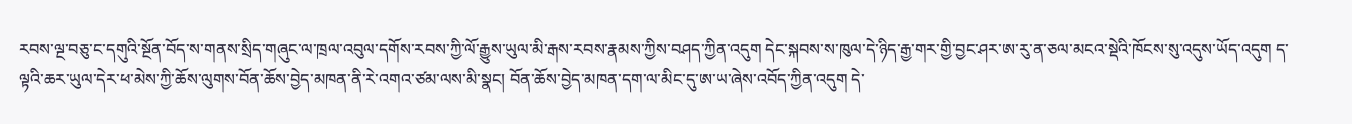རབས་ལྔ་བཅུ་ང་དགུའི་སྔོན་བོད་ས་གནས་སྲིད་གཞུང་ལ་ཁྲལ་འབུལ་དགོས་རབས་ཀྱི་ལོ་རྒྱུས་ཡུལ་མི་རྒས་རབས་རྣམས་ཀྱིས་བཤད་ཀྱིན་འདུག དེང་སྐབས་ས་ཁུལ་དེ་ཉིད་རྒྱ་གར་གྱི་བྱང་ཤར་ཨ་རུ་ན་ཅལ་མངའ་སྡེའི་ཁོངས་སུ་འདུས་ཡོད་འདུག ད་ལྟའི་ཆར་ཡུལ་དེར་ཕ་མེས་ཀྱི་ཆོས་ལུགས་བོན་ཆོས་བྱེད་མཁན་ནི་རེ་འགའ་ཙམ་ལས་མི་སྣང། བོན་ཆོས་བྱེད་མཁན་དག་ལ་མིང་དུ་ཨ་ཡ་ཞེས་འབོད་ཀྱིན་འདུག དེ་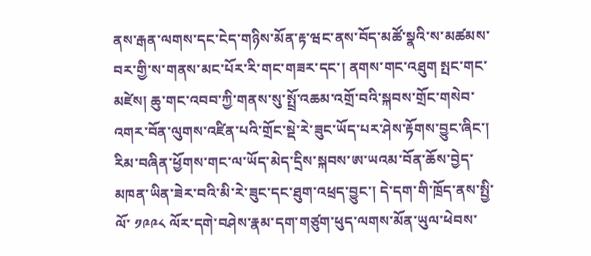ནས་རྒན་ལགས་དང་ངེད་གཉིས་མོན་རྟ་ཝང་ནས་བོད་མཚོ་སྣའི་ས་མཚམས་བར་གྱི་ས་གནས་མང་པོར་རི་གང་གཟར་དང་། ནགས་གང་འཐུག སྤང་གང་མཛེས། ཆུ་གང་འབབ་ཀྱི་གནས་སུ་སྤྲོ་འཆམ་འགྲོ་བའི་སྐབས་གྲོང་གསེབ་འགར་བོན་ལུགས་འཛིན་པའི་གྲོང་སྡེ་རེ་ཟུང་ཡོད་པར་ཤེས་རྟོགས་བྱུང་ཞིང་། རིམ་བཞིན་ཕྱོགས་གང་ལ་ཡོད་མེད་དྲིས་སྐབས་ཨ་ཡའམ་བོན་ཆོས་བྱེད་མཁན་ཡིན་ཟེར་བའི་མི་རེ་ཟུང་དང་ཐུག་འཕྲད་བྱུང་། དེ་དག་གི་ཁྲོད་ནས་སྤྱི་ལོ་ ༡༩༩༨ ལོར་དགེ་བཤེས་རྣམ་དག་གཙུག་ཕུད་ལགས་མོན་ཡུལ་ཕེབས་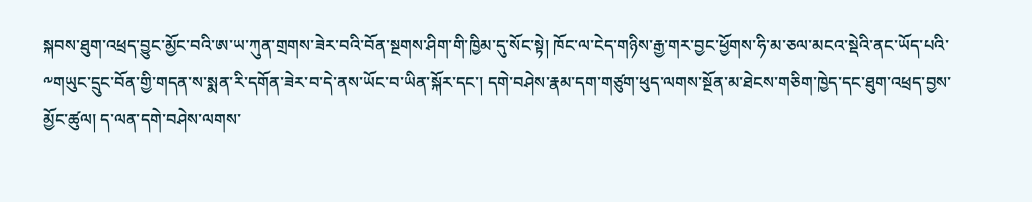སྐབས་ཐུག་འཕྲད་བྱུང་མྱོང་བའི་ཨ་ཡ་ཀུན་གྲགས་ཟེར་བའི་བོན་སྔགས་ཤིག་གི་ཁྱིམ་དུ་སོང་སྟེ། ཁོང་ལ་ངེད་གཉིས་རྒྱ་གར་བྱང་ཕྱོགས་ཧི་མ་ཅལ་མངའ་སྡེའི་ནང་ཡོད་པའི་༸གཡུང་དྲུང་བོན་གྱི་གདན་ས་སྨན་རི་དགོན་ཟེར་བ་དེ་ནས་ཡོང་བ་ཡིན་སྐོར་དང་། དགེ་བཤེས་རྣམ་དག་གཙུག་ཕུད་ལགས་སྔོན་མ་ཐེངས་གཅིག་ཁྱེད་དང་ཐུག་འཕྲད་བྱས་མྱོང་ཚུལ། ད་ལན་དགེ་བཤེས་ལགས་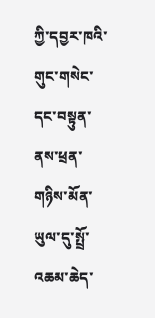ཀྱི་དབྱར་ཁའི་གུང་གསེང་དང་བསྟུན་ནས་ཕྲན་གཉིས་མོན་ཡུལ་དུ་སྤྲོ་འཆམ་ཆེད་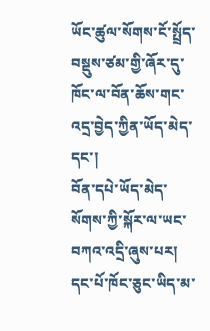ཡོང་ཚུལ་སོགས་ངོ་སྤྲོད་བསྡུས་ཙམ་གྱི་ཞོར་དུ་ཁོང་ལ་བོན་ཆོས་གང་འདྲ་བྱེད་ཀྱིན་ཡོད་མེད་དང་།
བོན་དཔེ་ཡོད་མེད་སོགས་ཀྱི་སྐོར་ལ་ཡང་བཀའ་འདྲི་ཞུས་པར། དང་པོ་ཁོང་ཅུང་ཡིད་མ་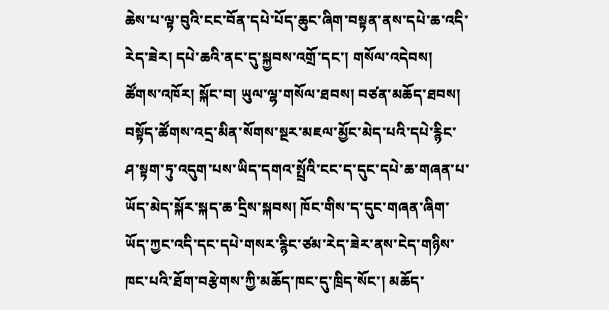ཆེས་པ་ལྟ་བུའི་ངང་བོན་དཔེ་པོད་ཆུང་ཞིག་བསྟན་ནས་དཔེ་ཆ་འདི་རེད་ཟེར། དཔེ་ཆའི་ནང་དུ་སྐྱབས་འགྲོ་དང་། གསོལ་འདེབས། ཚོགས་འཁོར། སྐོང་བ། ཡུལ་ལྷ་གསོལ་ཐབས། བཙན་མཆོད་ཐབས། བསྟོད་ཚོགས་འདྲ་མིན་སོགས་སྔར་མཇལ་མྱོང་མེད་པའི་དཔེ་རྙིང་ཤ་སྟག་ཏུ་འདུག་པས་ཡིད་དགའ་སྤྲོའི་ངང་ད་དུང་དཔེ་ཆ་གཞན་པ་ཡོད་མེད་སྐོར་སྐད་ཆ་དྲིས་སྐབས། ཁོང་གིས་ད་དུང་གཞན་ཞིག་ཡོད་ཀྱང་འདི་དང་དཔེ་གསར་རྙིང་ཙམ་རེད་ཟེར་ནས་ངེད་གཉིས་ཁང་པའི་ཐོག་བརྩེགས་ཀྱི་མཆོད་ཁང་དུ་ཁྲིད་སོང་། མཆོད་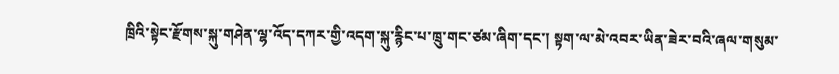ཁྲིའི་སྟེང་རྫོགས་སྐུ་གཤེན་ལྷ་འོད་དཀར་གྱི་འདག་སྐུ་རྙིང་པ་ཁྲུ་གང་ཙམ་ཞིག་དང་། སྟག་ལ་མེ་འབར་ཡིན་ཟེར་བའི་ཞལ་གསུམ་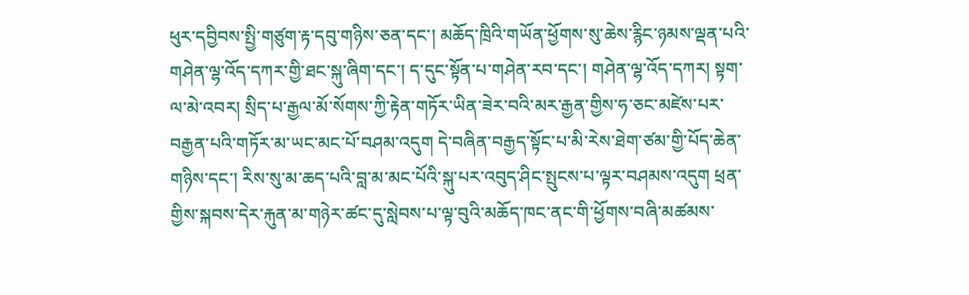ཕུར་དབྱིབས་སྤྱི་གཙུག་རྟ་དབུ་གཉིས་ཅན་དང་། མཆོད་ཁྲིའི་གཡོན་ཕྱོགས་སུ་ཆེས་རྙིང་ཉམས་ལྡན་པའི་གཤེན་ལྷ་འོད་དཀར་གྱི་ཐང་སྐུ་ཞིག་དང་། ད་དུང་སྟོན་པ་གཤེན་རབ་དང་། གཤེན་ལྷ་འོད་དཀར། སྟག་ལ་མེ་འབར། སྲིད་པ་རྒྱལ་མོ་སོགས་ཀྱི་རྟེན་གཏོར་ཡིན་ཟེར་བའི་མར་རྒྱན་གྱིས་ཧ་ཅང་མཛེས་པར་བརྒྱན་པའི་གཏོར་མ་ཡང་མང་པོ་བཤམ་འདུག དེ་བཞིན་བརྒྱད་སྟོང་པ་མི་རེས་ཐེག་ཙམ་གྱི་པོད་ཆེན་གཉིས་དང་། རིས་སུ་མ་ཆད་པའི་བླ་མ་མང་པོའི་སྐུ་པར་འབུད་ཤིང་སྤུངས་པ་ལྟར་བཤམས་འདུག ཕྲན་གྱིས་སྐབས་དེར་རྐུན་མ་གཉེར་ཚང་དུ་སླེབས་པ་ལྟ་བུའི་མཆོད་ཁང་ནང་གི་ཕྱོགས་བཞི་མཚམས་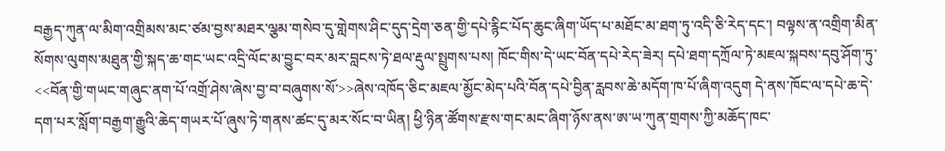བརྒྱད་ཀུན་ལ་མིག་འགྲིམས་མང་ཙམ་བྱས་མཐར་ལྕམ་གསེབ་དུ་གླེགས་ཤིང་དུད་དྲེག་ཅན་གྱི་དཔེ་རྙིང་པོད་ཆུང་ཞིག་ཡོད་པ་མཐོང་མ་ཐག་ཏུ་འདི་ཅི་རེད་དང་། བལྟས་ན་འགྲིག་མིན་སོགས་ལུགས་མཐུན་གྱི་སྐད་ཆ་གང་ཡང་འདྲི་ལོང་མ་བྱུང་བར་མར་བླངས་ཏེ་ཐལ་རྡུལ་སྤྲུགས་པས། ཁོང་གིས་དེ་ཡང་བོན་དཔེ་རེད་ཟེར། དཔེ་ཐག་དཀྲོལ་ཏེ་མཇལ་སྐབས་དབུ་ཤོག་ཏུ་<<བོན་གྱི་གཡང་གཞུང་ནག་པོ་འགྲོ་ཤེས་ཞེས་བྱ་བ་བཞུགས་སོ་>>ཞེས་འཁོད་ཅིང་མཇལ་མྱོང་མེད་པའི་བོན་དཔེ་བྱིན་རླབས་ཆེ་མདོག་ཁ་པོ་ཞིག་འདུག དེ་ནས་ཁོང་ལ་དཔེ་ཆ་དེ་དག་པར་སློག་བརྒྱག་རྒྱུའི་ཆེད་གཡར་པོ་ཞུས་ཏེ་གནས་ཚང་དུ་མར་སོང་བ་ཡིན། ཕྱི་ཉིན་ཚོགས་རྫས་གང་མང་ཞིག་ཉོས་ནས་ཨ་ཡ་ཀུན་གྲགས་ཀྱི་མཆོད་ཁང་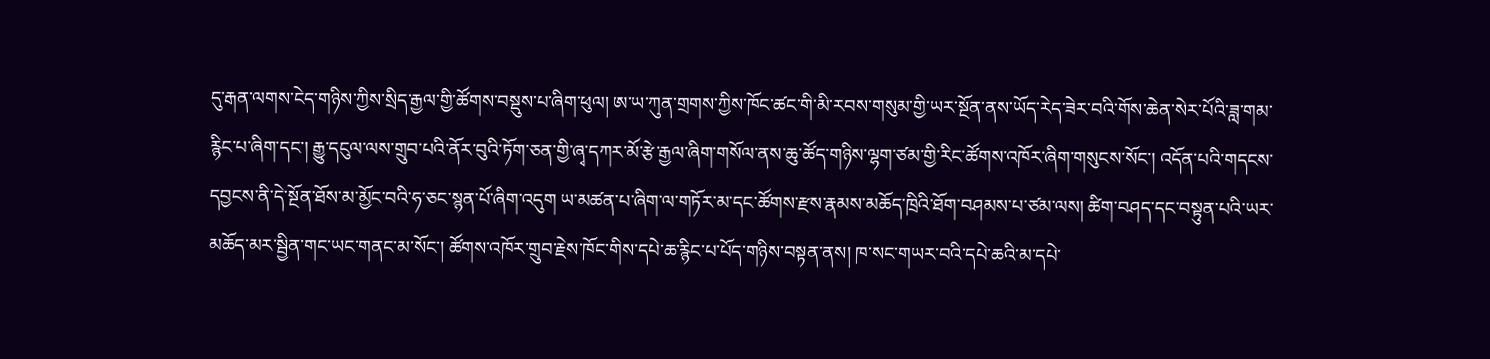དུ་རྒན་ལགས་ངེད་གཉིས་ཀྱིས་སྲིད་རྒྱལ་གྱི་ཚོགས་བསྡུས་པ་ཞིག་ཕུལ། ཨ་ཡ་ཀུན་གྲགས་ཀྱིས་ཁོང་ཚང་གི་མི་རབས་གསུམ་གྱི་ཡར་སྔོན་ནས་ཡོད་རེད་ཟེར་བའི་གོས་ཆེན་སེར་པོའི་ཟླ་གམ་རྙིང་པ་ཞིག་དང་། རྒྱུ་དངུལ་ལས་གྲུབ་པའི་ནོར་བུའི་ཏོག་ཅན་གྱི་ཞྭ་དཀར་མོ་རྩེ་རྒྱལ་ཞིག་གསོལ་ནས་ཆུ་ཚོད་གཉིས་ལྷག་ཙམ་གྱི་རིང་ཚོགས་འཁོར་ཞིག་གསུངས་སོང་། འདོན་པའི་གདངས་དབྱངས་ནི་དེ་སྔོན་ཐོས་མ་མྱོང་བའི་ཧ་ཅང་སྙན་པོ་ཞིག་འདུག ཡ་མཚན་པ་ཞིག་ལ་གཏོར་མ་དང་ཚོགས་རྫས་རྣམས་མཆོད་ཁྲིའི་ཐོག་བཤམས་པ་ཙམ་ལས། ཚིག་བཤད་དང་བསྟུན་པའི་ཡར་མཆོད་མར་སྦྱིན་གང་ཡང་གནང་མ་སོང་། ཚོགས་འཁོར་གྲུབ་རྗེས་ཁོང་གིས་དཔེ་ཆ་རྙིང་པ་པོད་གཉིས་བསྟན་ནས། ཁ་སང་གཡར་བའི་དཔེ་ཆའི་མ་དཔེ་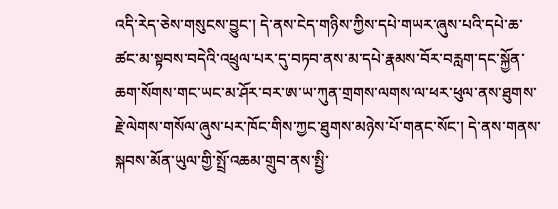འདི་རེད་ཅེས་གསུངས་བྱུང་། དེ་ནས་ངེད་གཉིས་ཀྱིས་དཔེ་གཡར་ཞུས་པའི་དཔེ་ཆ་ཚང་མ་སྟབས་བདེའི་འཕྲུལ་པར་དུ་བཏབ་ནས་མ་དཔེ་རྣམས་བོར་བརླག་དང་སྐྱོན་ཆག་སོགས་གང་ཡང་མ་ཤོར་བར་ཨ་ཡ་ཀུན་གྲགས་ལགས་ལ་ཕར་ཕུལ་ནས་ཐུགས་རྗེ་ལེགས་གསོལ་ཞུས་པར་ཁོང་གིས་ཀྱང་ཐུགས་མཉེས་པོ་གནང་སོང་། དེ་ནས་གནས་སྐབས་མོན་ཡུལ་གྱི་སྤྲོ་འཆམ་གྲུབ་ནས་སྤྱི་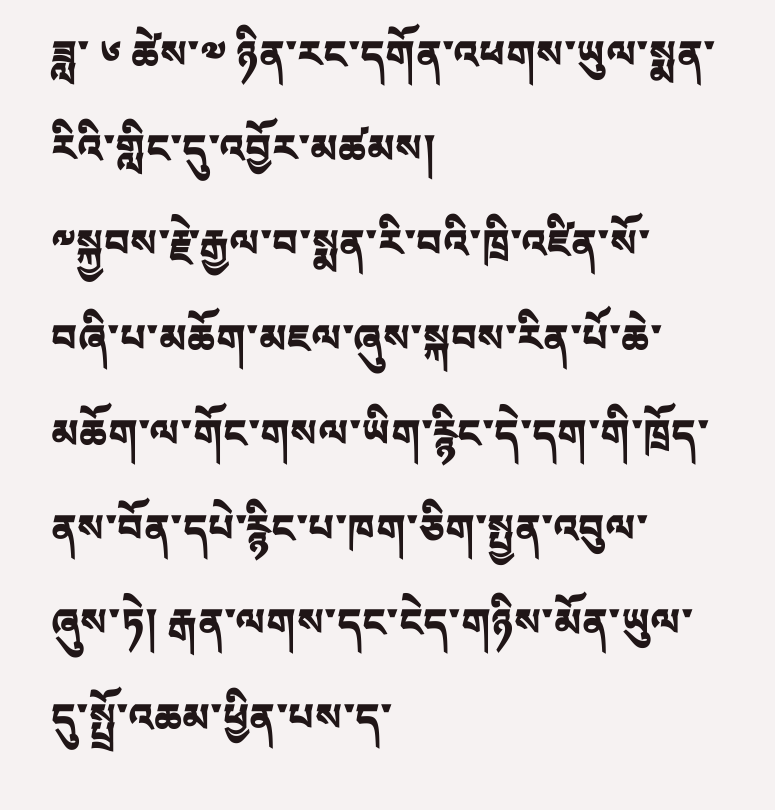ཟླ་ ༦ ཚེས་༧ ཉིན་རང་དགོན་འཕགས་ཡུལ་སྨན་རིའི་གླིང་དུ་འབྱོར་མཚམས།
༸སྐྱབས་རྗེ་རྒྱལ་བ་སྨན་རི་བའི་ཁྲི་འཛིན་སོ་བཞི་པ་མཆོག་མཇལ་ཞུས་སྐབས་རིན་པོ་ཆེ་མཆོག་ལ་གོང་གསལ་ཡིག་རྙིང་དེ་དག་གི་ཁྲོད་ནས་བོན་དཔེ་རྙིང་པ་ཁག་ཅིག་སྤྱན་འབུལ་ཞུས་ཏེ། རྒན་ལགས་དང་ངེད་གཉིས་མོན་ཡུལ་དུ་སྤྲོ་འཆམ་ཕྱིན་པས་ད་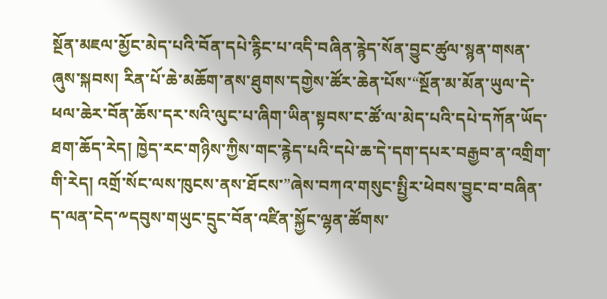སྔོན་མཇལ་མྱོང་མེད་པའི་བོན་དཔེ་རྙིང་པ་འདི་བཞིན་རྙེད་སོན་བྱུང་ཚུལ་སྙན་གསན་ཞུས་སྐབས། རིན་པོ་ཆེ་མཆོག་ནས་ཐུགས་དགྱེས་ཚོར་ཆེན་པོས་“སྔོན་མ་མོན་ཡུལ་དེ་ཕལ་ཆེར་བོན་ཆོས་དར་སའི་ལུང་པ་ཞིག་ཡིན་སྟབས་ང་ཚོ་ལ་མེད་པའི་དཔེ་དཀོན་ཡོད་ཐག་ཆོད་རེད། ཁྱེད་རང་གཉིས་ཀྱིས་གང་རྙེད་པའི་དཔེ་ཆ་དེ་དག་དཔར་བརྒྱབ་ན་འགྲིག་གི་རེད། འགྲོ་སོང་ལས་ཁུངས་ནས་ཐོངས་”ཞེས་བཀའ་གསུང་སྤྱིར་ཕེབས་བྱུང་བ་བཞིན་ད་ལན་ངེད་༸དབུས་གཡུང་དྲུང་བོན་འཛིན་སྐྱོང་ལྷན་ཚོགས་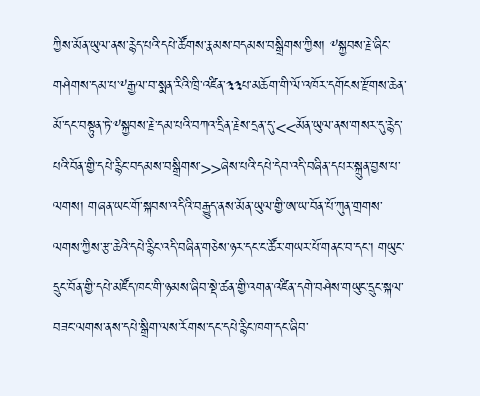ཀྱིས་མོན་ཡུལ་ནས་རྙེད་པའི་དཔེ་ཚོགས་རྣམས་བདམས་བསྒྲིགས་ཀྱིས། ༸སྐྱབས་རྗེ་ཞིང་གཤེགས་དམ་པ་༸རྒྱལ་བ་སྨན་རིའི་ཁྲི་འཛིན་༣༣པ་མཆོག་གི་ལོ་འཁོར་དགོངས་རྫོགས་ཆེན་མོ་དང་བསྟུན་ཏེ་༸སྐྱབས་རྗེ་དམ་པའི་བཀའ་དྲིན་རྗེས་དྲན་དུ་<<མོན་ཡུལ་ནས་གསར་དུ་རྙེད་པའི་བོན་གྱི་དཔེ་རྙིང་བདམས་བསྒྲིགས་>>ཞེས་པའི་དཔེ་དེབ་འདི་བཞིན་དཔར་སྐྲུན་བྱས་པ་ལགས། གཞན་ཡང་གོ་སྐབས་འདིའི་བརྒྱུད་ནས་མོན་ཡུལ་གྱི་ཨ་ཡ་བོན་པོ་ཀུན་གྲགས་ལགས་ཀྱིས་རྩ་ཆེའི་དཔེ་རྙིང་འདི་བཞིན་གཅེས་ཉར་དང་ང་ཚོར་གཡར་པོ་གནང་བ་དང་། གཡུང་དྲུང་བོན་གྱི་དཔེ་མཛོད་ཁང་གི་ཉམས་ཞིབ་སྡེ་ཚན་གྱི་འགན་འཛིན་དགེ་བཤེས་གཡུང་དྲུང་སྐལ་བཟང་ལགས་ནས་དཔེ་སྒྲིག་ལས་རོགས་དང་དཔེ་རྙིང་ཁག་དང་ཞིབ་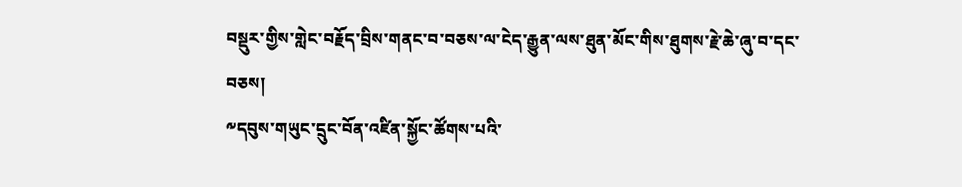བསྡུར་གྱིས་གླེང་བརྗོད་བྲིས་གནང་བ་བཅས་ལ་ངེད་རྒྱུན་ལས་ཐུན་མོང་གིས་ཐུགས་རྗེ་ཆེ་ཞུ་བ་དང་བཅས།
༸དབུས་གཡུང་དྲུང་བོན་འཛིན་སྐྱོང་ཚོགས་པའི་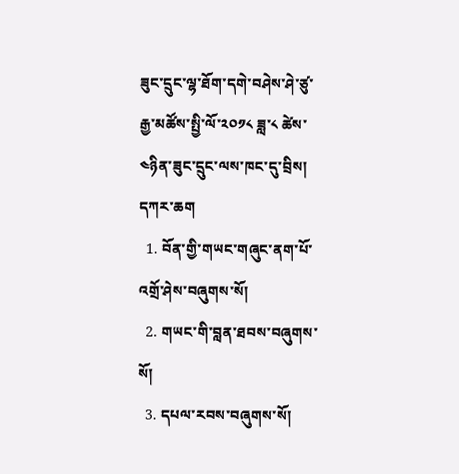ཟུང་དྲུང་ལྷ་ཐོག་དགེ་བཤེས་ཤེ་ཙུ་རྒྱ་མཚོས་སྤྱི་ལོ་༢༠༡༨ ཟླ་༨ ཚེས་༤ཉིན་ཟུང་དྲུང་ལས་ཁང་དུ་བྲིས།
དཀར་ཆག
  1. བོན་གྱི་གཡང་གཞུང་ནག་པོ་འགྲོ་ཤེས་བཞུགས་སོ།
  2. གཡང་གི་བླན་ཐབས་བཞུགས་སོ།
  3. དཔལ་རབས་བཞུགས་སོ།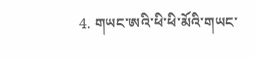4. གཡང་ཨའི་ཕི་ཕི་མོའི་གཡང་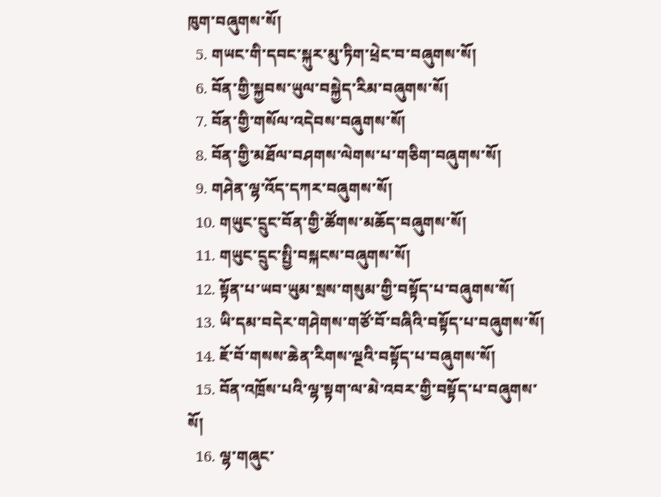ཁུག་བཞུགས་སོ།
  5. གཡང་གི་དབང་སྐུར་མུ་ཏིག་ཕྲེང་བ་བཞུགས་སོ།
  6. བོན་གྱི་སྐྱབས་ཡུལ་བསྐྱེད་རིམ་བཞུགས་སོ།
  7. བོན་གྱི་གསོལ་འདེབས་བཞུགས་སོ།
  8. བོན་གྱི་མཐོལ་བཤགས་ལེགས་པ་གཅིག་བཞུགས་སོ།
  9. གཤེན་ལྷ་འོད་དཀར་བཞུགས་སོ།
  10. གཡུང་དྲུང་བོན་གྱི་ཚོགས་མཆོད་བཞུགས་སོ།
  11. གཡུང་དྲུང་སྤྱི་བསྐངས་བཞུགས་སོ།
  12. སྟོན་པ་ཡབ་ཡུམ་སྲས་གསུམ་གྱི་བསྟོད་པ་བཞུགས་སོ།
  13. ཡི་དམ་བདེར་གཤེགས་གཙོ་བོ་བཞིའི་བསྟོད་པ་བཞུགས་སོ།
  14. ཇོ་བོ་གསས་ཆེན་རིགས་ལྔའི་བསྟོད་པ་བཞུགས་སོ།
  15. བོན་འཁྲོས་པའི་ལྷ་སྟག་ལ་མེ་འབར་གྱི་བསྟོད་པ་བཞུགས་སོ།
  16. ལྷ་གཞུང་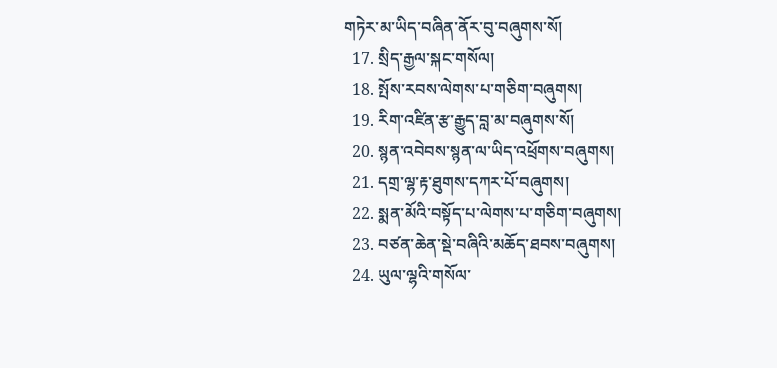གཏེར་མ་ཡིད་བཞིན་ནོར་བུ་བཞུགས་སོ།
  17. སྲིད་རྒྱལ་སྐང་གསོལ།
  18. སྤོས་རབས་ལེགས་པ་གཅིག་བཞུགས།
  19. རིག་འཛིན་རྩ་རྒྱུད་བླ་མ་བཞུགས་སོ།
  20. སྙན་འབེབས་སྙན་ལ་ཡིད་འཕྲོགས་བཞུགས།
  21. དགྲ་ལྷ་རྟ་ཐུགས་དཀར་པོ་བཞུགས།
  22. སྨན་མོའི་བསྟོད་པ་ལེགས་པ་གཅིག་བཞུགས།
  23. བཙན་ཆེན་སྡེ་བཞིའི་མཆོད་ཐབས་བཞུགས།
  24. ཡུལ་ལྷའི་གསོལ་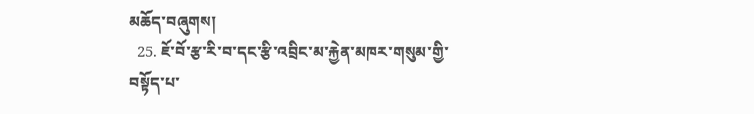མཆོད་བཞུགས།
  25. ཇོ་བོ་རྩ་རི་བ་དང་རྩི་འབྲིང་མ་རྐྱེན་མཁར་གསུམ་གྱི་བསྟོད་པ་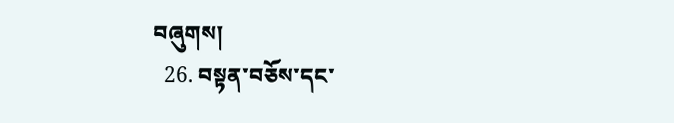བཞུགས།
  26. བསྟན་བཅོས་དང་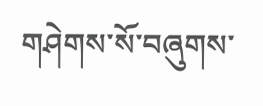གཤེགས་སོ་བཞུགས་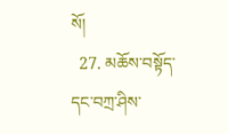སོ།
  27. མཆོས་བསྟོད་དང་བཀྲ་ཤིས་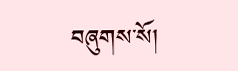བཞུགས་སོ།